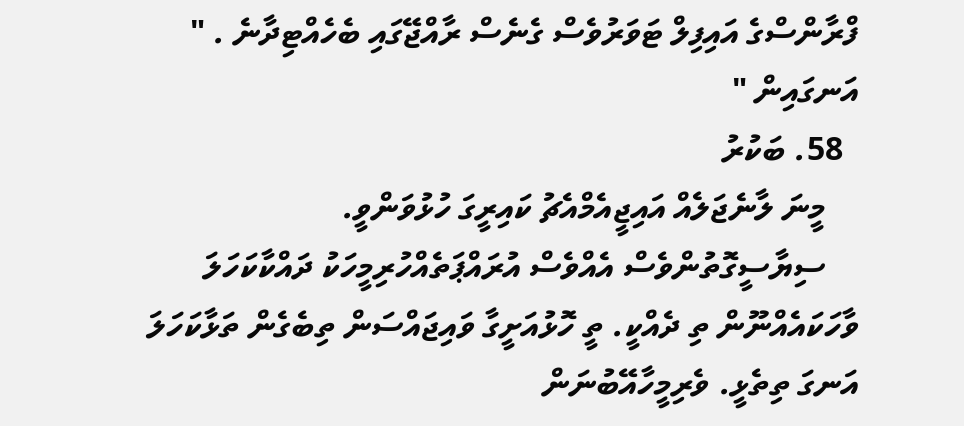ފްރާންސްގެ އައިފިލް ޓަވަރުވެސް ގެނެސް ރާއްޖޭގައި ބެހެއްޓިދާނެ . " އަނގައިން "
  58. ބަކުރު
    މީނަ ލާނެޖަލެއް އައިޖީއެމްއެޗު ކައިރީގަ ހުޅުވަންވީ.
    ސިޔާސީގޮތުންވެސް އެއްވެސް އުރައްޕަތެއްހުރިމީހަކު ދައްކާކަހަލަ ވާހަކައެއްނޫން ތި ދެއްކީ. ތީ ހޮޅުއަށީގާ ވައިޖައްސަން ތިބެގެން ތަޅާކަހަލަ އަނގަ ތިތެޅީ. ވެރިމީހާއޭބުނަން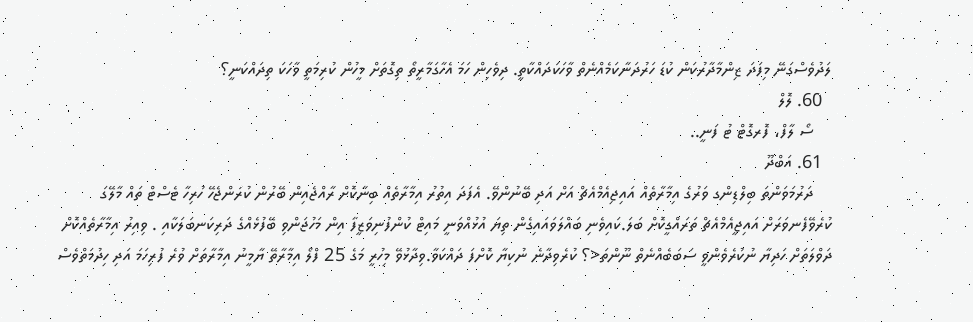ލަދުވެސްގަނޭ މިފަދަ ޒިންމާދާރުކަން ކުޑަ ހަރުދަނާކަމެއްނެތް ވާހަކަދައްކާތީ. ދިވެހިން ހަމަ އެހާގަމާރީތޯ ތިގޮތަށް މީހުން ކުރިމަތީ ވާހަކަ ތިދައްކަނީ؟
  60. ލޮލް
    ސޯ ލާފް، ފޮރގޮޓް ޓު ފަނީ..
  61. އަބްދޫ
    ދަރުމަވަންތަ ބިލްޑިންގ ވަރުގެ އިމާރާތެއް އައިޖިއެމްއެޗް އަށް އަދި ބޭނުންވޭ. އެފަދަ އިތުރު އިމާރާތެއް ބިނާކޮށް ރާއްޖެއިން ބޭރުން ކުރަންޖެހޭ ހުރިހާ ޓެސްޓް ތައް މާލޭގަ ކުރެވޭފެނވަރަށް އައިޖީއެމްއެޗް ތަރައްގީކޮށް ބަލަ.ކައިވެނި ބައްލަވައައިގެން ތިޔަ އުޅުއްވަނީ މައިޓް ކުންފުނިވަޒީފާ އިން މަހުޖަންވި ބޭފުޅެއްގެ ދަރިކަނބަލަކާއި . ވިއިރު އިމާރާތެއްކޮށް ދަވްލަތަށް ހަދިޔާ ނުކުރެވެންވީ ސަބަބެއްނެތް ނޫންތަ<؟ ކުރެވިދާނެ ނުކިޔާ ކޮށްފަ ދައްކަވާ.ވިދާޅުވޭ މިހުރީ މަގެ 25 ފްލޯ އިމާރާތޭ ޔާމީނު އިމާރާތަށް ވުރެ ފުރިހަމަ އަދި ހިދުމަތްވެސް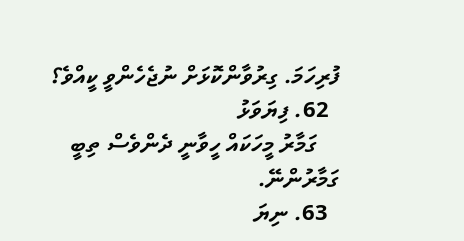ފުރިހަމަ. ގިރުވާންކޮޅަށް ނުޖެހެންވީ ކީއްވެ؟
  62. ފިޔަވަޅު
    ގަމާރު މީހަކައް ހީވާނީ ދެންވެސް ތިބީ ގަމާރުންނޭ.
  63. ނިޔަ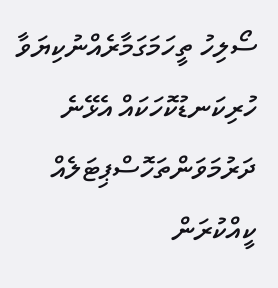ސޯލިހު ތީހަމަގަމާރެއްނުކިޔަވާ ހުރިކަނޑުކޮހަކައް އެޅޭނެ ދަރުމަވަންތަހޮސްޕިޓަލެއް ކީއްކުރަން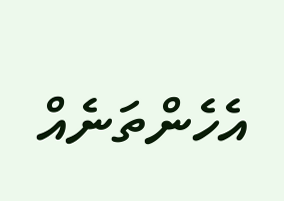އެހެންތަނެއް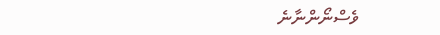ވެސްނޯންނާނެ